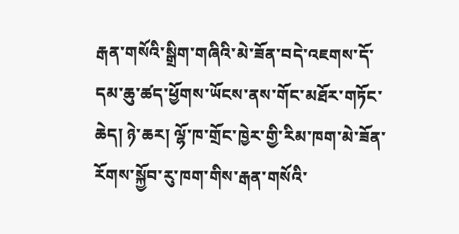རྒན་གསོའི་སྒྲིག་གཞིའི་མེ་ཟོན་བདེ་འཇགས་དོ་དམ་ཆུ་ཚད་ཕྱོགས་ཡོངས་ནས་གོང་མཐོར་གཏོང་ཆེད། ཉེ་ཆར། ལྷོ་ཁ་གྲོང་ཁྱེར་གྱི་རིམ་ཁག་མེ་ཟོན་རོགས་སྐྱོབ་རུ་ཁག་གིས་རྒན་གསོའི་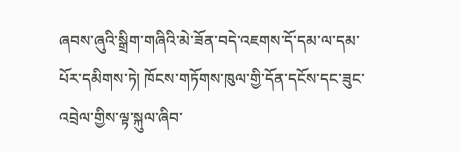ཞབས་ཞུའི་སྒྲིག་གཞིའི་མེ་ཟོན་བདེ་འཇགས་དོ་དམ་ལ་དམ་པོར་དམིགས་ཏེ། ཁོངས་གཏོགས་ཁུལ་གྱི་དོན་དངོས་དང་ཟུང་འབྲེལ་གྱིས་ལྟ་སྐུལ་ཞིབ་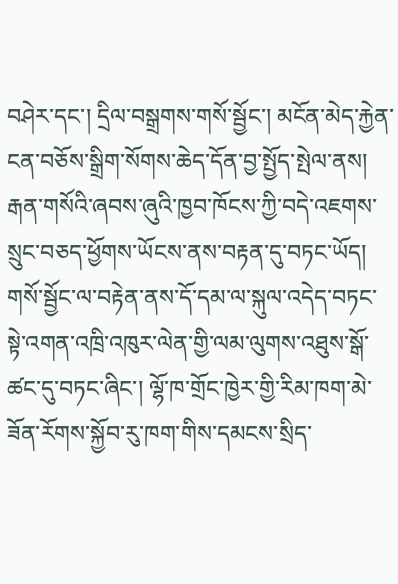བཤེར་དང་། དྲིལ་བསྒྲགས་གསོ་སྦྱོང་། མངོན་མེད་རྐྱེན་ངན་བཅོས་སྒྲིག་སོགས་ཆེད་དོན་བྱ་སྤྱོད་སྤེལ་ནས། རྒན་གསོའི་ཞབས་ཞུའི་ཁྱབ་ཁོངས་ཀྱི་བདེ་འཇགས་སྲུང་བཅད་ཕྱོགས་ཡོངས་ནས་བརྟན་དུ་བཏང་ཡོད།
གསོ་སྦྱོང་ལ་བརྟེན་ནས་དོ་དམ་ལ་སྐུལ་འདེད་བཏང་སྟེ་འགན་འཁྲི་འཁུར་ལེན་གྱི་ལམ་ལུགས་འཐུས་སྒོ་ཚང་དུ་བཏང་ཞིང་། ལྷོ་ཁ་གྲོང་ཁྱེར་གྱི་རིམ་ཁག་མེ་ཟོན་རོགས་སྐྱོབ་རུ་ཁག་གིས་དམངས་སྲིད་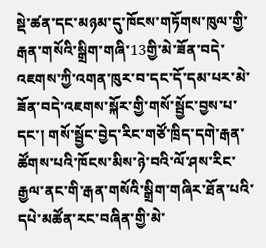སྡེ་ཚན་དང་མཉམ་དུ་ཁོངས་གཏོགས་ཁུལ་གྱི་རྒན་གསོའི་སྒྲིག་གཞི་13གྱི་མེ་ཟོན་བདེ་འཇགས་ཀྱི་འགན་ཁུར་བ་དང་དོ་དམ་པར་མེ་ཟོན་བདེ་འཇགས་སྐོར་གྱི་གསོ་སྦྱོང་བྱས་པ་དང་། གསོ་སྦྱོང་བྱེད་རིང་གཙོ་ཁྲིད་དགེ་རྒན་ཚོགས་པའི་ཁོངས་མིས་ཉེ་བའི་ལོ་ཤས་རིང་རྒྱལ་ནང་གི་རྒན་གསོའི་སྒྲིག་གཞིར་ཐོན་པའི་དཔེ་མཚོན་རང་བཞིན་གྱི་མེ་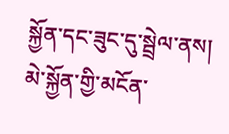སྐྱོན་དང་ཟུང་དུ་སྦྲེལ་ནས། མེ་སྐྱོན་གྱི་མངོན་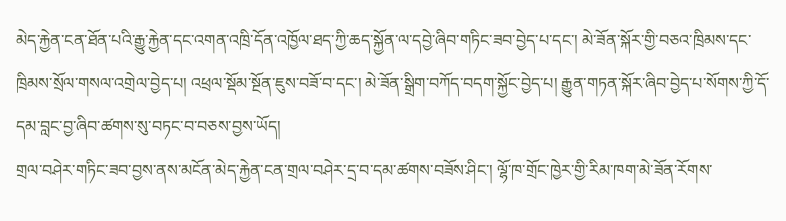མེད་རྐྱེན་ངན་ཐོན་པའི་རྒྱུ་རྐྱེན་དང་འགན་འཁྲི་དོན་འཁྱོལ་ཐད་ཀྱི་ཆད་སྐྱོན་ལ་དབྱེ་ཞིབ་གཏིང་ཟབ་བྱེད་པ་དང་། མེ་ཟོན་སྐོར་གྱི་བཅའ་ཁྲིམས་དང་ཁྲིམས་སྲོལ་གསལ་འགྲེལ་བྱེད་པ། འཕྲལ་སྡོམ་སྔོན་ཇུས་བཟོ་བ་དང་། མེ་ཟོན་སྒྲིག་བཀོད་བདག་སྐྱོང་བྱེད་པ། རྒྱུན་གཏན་སྐོར་ཞིབ་བྱེད་པ་སོགས་ཀྱི་དོ་དམ་བླང་བྱ་ཞིབ་ཚགས་སུ་བཏང་བ་བཅས་བྱས་ཡོད།
གྲལ་བཤེར་གཏིང་ཟབ་བྱས་ནས་མངོན་མེད་རྐྱེན་ངན་གྲལ་བཤེར་དྲ་བ་དམ་ཚགས་བཟོས་ཤིང་། ལྷོ་ཁ་གྲོང་ཁྱེར་གྱི་རིམ་ཁག་མེ་ཟོན་རོགས་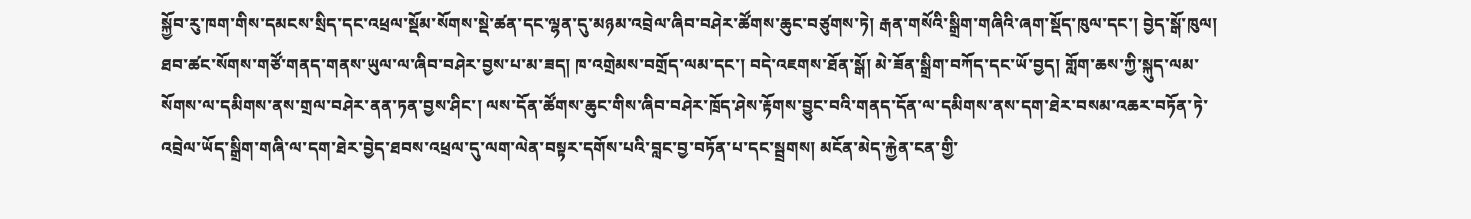སྐྱོབ་རུ་ཁག་གིས་དམངས་སྲིད་དང་འཕྲལ་སྡོམ་སོགས་སྡེ་ཚན་དང་ལྷན་དུ་མཉམ་འབྲེལ་ཞིབ་བཤེར་ཚོགས་ཆུང་བཙུགས་ཏེ། རྒན་གསོའི་སྒྲིག་གཞིའི་ཞག་སྡོད་ཁུལ་དང་། བྱེད་སྒོ་ཁུལ། ཐབ་ཚང་སོགས་གཙོ་གནད་གནས་ཡུལ་ལ་ཞིབ་བཤེར་བྱས་པ་མ་ཟད། ཁ་འགྲེམས་བགྲོད་ལམ་དང་། བདེ་འཇགས་ཐོན་སྒོ། མེ་ཟོན་སྒྲིག་བཀོད་དང་ཡོ་བྱད། གློག་ཆས་ཀྱི་སྐུད་ལམ་སོགས་ལ་དམིགས་ནས་གྲལ་བཤེར་ནན་ཏན་བྱས་ཤིང་། ལས་དོན་ཚོགས་ཆུང་གིས་ཞིབ་བཤེར་ཁྲོད་ཤེས་རྟོགས་བྱུང་བའི་གནད་དོན་ལ་དམིགས་ནས་དག་ཐེར་བསམ་འཆར་བཏོན་ཏེ་འབྲེལ་ཡོད་སྒྲིག་གཞི་ལ་དག་ཐེར་བྱེད་ཐབས་འཕྲལ་དུ་ལག་ལེན་བསྟར་དགོས་པའི་བླང་བྱ་བཏོན་པ་དང་སྦྲགས། མངོན་མེད་རྐྱེན་ངན་གྱི་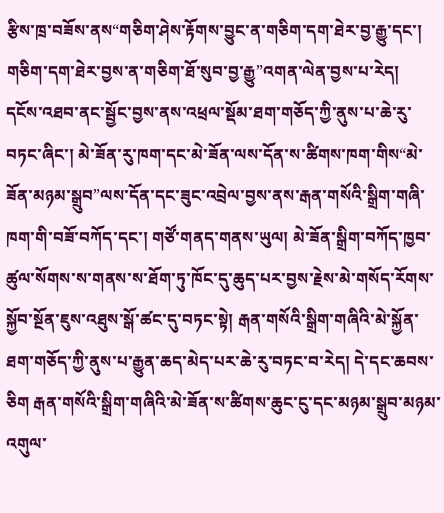རྩིས་ཁྲ་བཟོས་ནས“གཅིག་ཤེས་རྟོགས་བྱུང་ན་གཅིག་དག་ཐེར་བྱ་རྒྱུ་དང་། གཅིག་དག་ཐེར་བྱས་ན་གཅིག་ཐོ་སུབ་བྱ་རྒྱུ”འགན་ལེན་བྱས་པ་རེད།
དངོས་འཐབ་ནང་སྦྱོང་བྱས་ནས་འཕྲལ་སྡོམ་ཐག་གཅོད་ཀྱི་ནུས་པ་ཆེ་རུ་བཏང་ཞིང་། མེ་ཟོན་རུ་ཁག་དང་མེ་ཟོན་ལས་དོན་ས་ཚིགས་ཁག་གིས“མེ་ཟོན་མཉམ་སྒྲུབ”ལས་དོན་དང་ཟུང་འབྲེལ་བྱས་ནས་རྒན་གསོའི་སྒྲིག་གཞི་ཁག་གི་བཟོ་བཀོད་དང་། གཙོ་གནད་གནས་ཡུལ། མེ་ཟོན་སྒྲིག་བཀོད་ཁྱབ་ཚུལ་སོགས་ས་གནས་ས་ཐོག་ཏུ་ཁོང་དུ་ཆུད་པར་བྱས་རྗེས་མེ་གསོད་རོགས་སྐྱོབ་སྔོན་ཇུས་འཐུས་སྒོ་ཚང་དུ་བཏང་སྟེ། རྒན་གསོའི་སྒྲིག་གཞིའི་མེ་སྐྱོན་ཐག་གཅོད་ཀྱི་ནུས་པ་རྒྱུན་ཆད་མེད་པར་ཆེ་རུ་བཏང་བ་རེད། དེ་དང་ཆབས་ཅིག རྒན་གསོའི་སྒྲིག་གཞིའི་མེ་ཟོན་ས་ཚིགས་ཆུང་ངུ་དང་མཉམ་སྒྲུབ་མཉམ་འགུལ་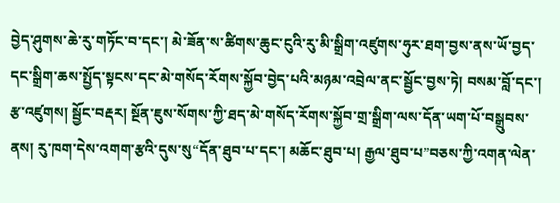བྱེད་ཤུགས་ཆེ་རུ་གཏོང་བ་དང་། མེ་ཟོན་ས་ཚིགས་ཆུང་ངུའི་རུ་མི་སྒྲིག་འཛུགས་ཧུར་ཐག་བྱས་ནས་ཡོ་བྱད་དང་སྒྲིག་ཆས་སྤྱོད་སྟངས་དང་མེ་གསོད་རོགས་སྐྱོབ་བྱེད་པའི་མཉམ་འབྲེལ་ནང་སྦྱོང་བྱས་ཏེ། བསམ་བློ་དང་། རྩ་འཛུགས། སྦྱོང་བརྡར། སྔོན་ཇུས་སོགས་ཀྱི་ཐད་མེ་གསོད་རོགས་སྐྱོབ་གྲ་སྒྲིག་ལས་དོན་ཡག་པོ་བསྒྲུབས་ནས། རུ་ཁག་དེས་འགག་རྩའི་དུས་སུ“དོན་ཐུབ་པ་དང་། མཆོང་ཐུབ་པ། རྒྱལ་ཐུབ་པ”བཅས་ཀྱི་འགན་ལེན་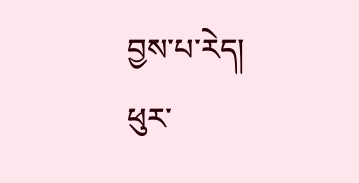བྱས་པ་རེད།
ཕུར་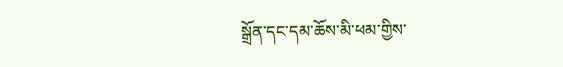སྒྲོན་དང་དམ་ཆོས་མི་ཕམ་གྱིས་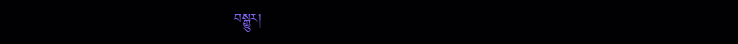བསྒྱུར།